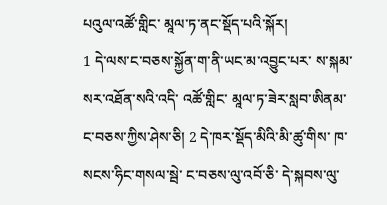པའུལ་འཚོ་གླིང་ མཱལ་ཏ་ནང་སྡོད་པའི་སྐོར།
1 དེ་ལས་ང་བཅས་སྐྱོན་ག་ནི་ཡང་མ་འབྱུང་པར་ ས་སྐམ་སར་འཐོན་སའི་འདི་ འཚོ་གླིང་ མཱལ་ཏ་ཟེར་སླབ་ཨིནམ་ ང་བཅས་ཀྱིས་ཤེས་ཅི། 2 དེ་ཁར་སྡོད་མིའི་མི་ཚུ་གིས་ ཁ་སངས་ཧིང་གསལ་སྦེ་ ང་བཅས་ལུ་འབོ་ཅི་ དེ་སྐབས་ལུ་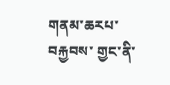གནམ་ཆརཔ་བརྐྱབས་ གྱང་ནི་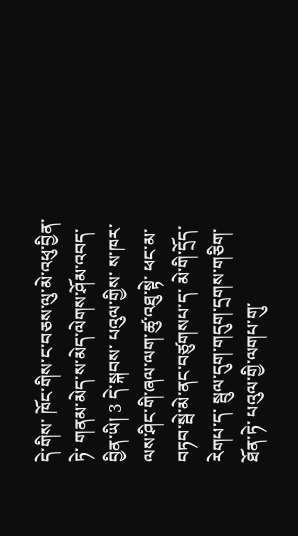དེ་གིས་ ཁོང་གིས་ང་བཅས་ལུ་མེ་འཕུ་བྱིན་ཏེ་ གནམ་མེད་ས་མེད་ལེགས་ཤོམ་འབད་བྱིན་ཡི། 3 དེ་སྐབས་ པའུལ་གྱིས་ ས་ཁར་ལས་ཤིང་གི་ཞལ་ལག་ཚུ་འཐུ་སྟེ་ ཕང་མ་བཏབ་སྦེ་མེ་ནང་བཙུགསཔ་ད་ མེ་གི་དྲོད་རེགཔ་ད་ སྦུལ་དུག་གདུག་དྲགས་གཅིག་ཐོན་ཏེ་ པའུལ་གྱི་ལགཔ་གུ་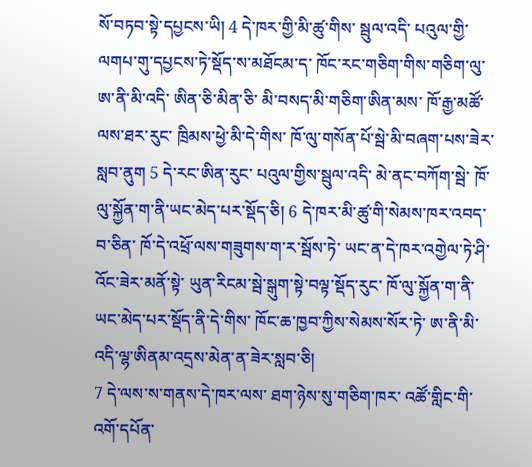སོ་བཏབ་སྟེ་དཔྱངས་ཡི། 4 དེ་ཁར་གྱི་མི་ཚུ་གིས་ སྦུལ་འདི་ པའུལ་གྱི་ལགཔ་གུ་དཔྱངས་ཏེ་སྡོད་ས་མཐོངམ་ད་ ཁོང་རང་གཅིག་གིས་གཅིག་ལུ་ ཨ་ནི་མི་འདི་ ཨིན་ཅི་མིན་ཅི་ མི་བསད་མི་གཅིག་ཨིན་མས་ ཁོ་རྒྱ་མཚོ་ལས་ཐར་རུང་ ཁྲིམས་ཕྱེ་མི་དེ་གིས་ ཁོ་ལུ་གསོན་པོ་སྦེ་མི་བཞག་པས་ཟེར་སླབ་ནུག 5 དེ་རང་ཨིན་རུང་ པའུལ་གྱིས་སྦུལ་འདི་ མེ་ནང་བཀོག་སྦེ་ ཁོ་ལུ་སྐྱོན་ག་ནི་ཡང་མེད་པར་སྡོད་ཅི། 6 དེ་ཁར་མི་ཚུ་གི་སེམས་ཁར་འབད་བ་ཅིན་ ཁོ་དེ་འཕྲོ་ལས་གཟུགས་ག་ར་སྦོས་ཏེ་ ཡང་ན་དེ་ཁར་འགྱེལ་ཏེ་ཤི་འོང་ཟེར་མནོ་སྟེ་ ཡུན་རིངམ་སྦེ་སྒུག་སྟེ་བལྟ་སྡོད་རུང་ ཁོ་ལུ་སྐྱོན་ག་ནི་ཡང་མེད་པར་སྡོད་ནི་དེ་གིས་ ཁོང་ཆ་ཁྱབ་ཀྱིས་སེམས་སོར་ཏེ་ ཨ་ནི་མི་འདི་ལྷ་ཨིནམ་འདྲས་མེན་ན་ཟེར་སླབ་ཅི།
7 དེ་ལས་ས་གནས་དེ་ཁར་ལས་ ཐག་ཉེས་སུ་གཅིག་ཁར་ འཚོ་གླིང་གི་འགོ་དཔོན་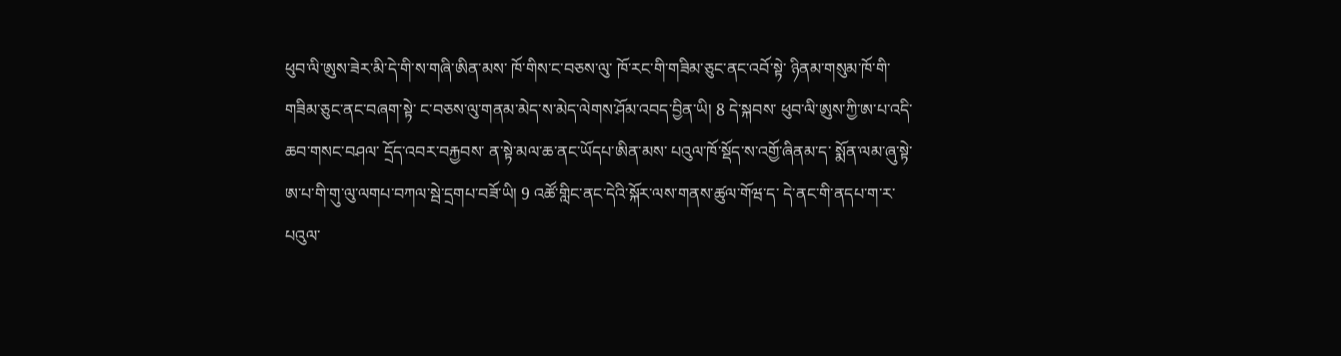ཕུབ་ལི་ཨུས་ཟེར་མི་དེ་གི་ས་གཞི་ཨིན་མས་ ཁོ་གིས་ང་བཅས་ལུ་ ཁོ་རང་གི་གཟིམ་ཅུང་ནང་འབོ་སྟེ་ ཉིནམ་གསུམ་ཁོ་གི་གཟིམ་ཅུང་ནང་བཞག་སྟེ་ ང་བཅས་ལུ་གནམ་མེད་ས་མེད་ལེགས་ཤོམ་འབད་བྱིན་ཡི། 8 དེ་སྐབས་ ཕུབ་ལི་ཨུས་ཀྱི་ཨ་པ་འདི་ ཆབ་གསང་བཤལ་ དྲོད་འབར་བརྐྱབས་ ན་སྟེ་མལ་ཆ་ནང་ཡོདཔ་ཨིན་མས་ པའུལ་ཁོ་སྡོད་ས་འགྱོ་ཞིནམ་ད་ སྨོན་ལམ་ཞུ་སྟེ་ ཨ་པ་གི་གུ་ལུ་ལགཔ་བཀལ་སྦེ་དྲགཔ་བཟོ་ཡི། 9 འཚོ་གླིང་ནང་དེའི་སྐོར་ལས་གནས་ཚུལ་གོཝ་ད་ དེ་ནང་གི་ནདཔ་ག་ར་ པའུལ་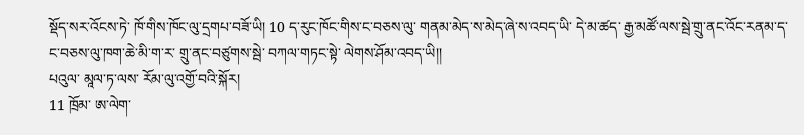སྡོད་སར་འོངས་ཏེ་ ཁོ་གིས་ཁོང་ལུ་དྲགཔ་བཟོ་ཡི། 10 ད་རུང་ཁོང་གིས་ང་བཅས་ལུ་ གནམ་མེད་ས་མེད་ཞེ་ས་འབད་ཡི་ དེ་མ་ཚད་ རྒྱ་མཚོ་ལས་སྦེ་གྲུ་ནང་འོང་རནམ་ད་ ང་བཅས་ལུ་ཁག་ཆེ་མི་ག་ར་ གྲུ་ནང་བཙུགས་སྦེ་ བཀལ་གཏང་སྟེ་ ལེགས་ཤོམ་འབད་ཡི།།
པའུལ་ མཱལ་ཏ་ལས་ རོམ་ལུ་འགྱོ་བའི་སྐོར།
11 ཁྲོམ་ ཨ་ལེག་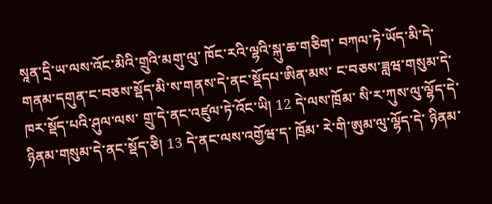སཱན་དྲི་ཡ་ལས་འོང་མིའི་གྲུའི་མགུ་ལུ་ ཁོང་རའི་ལྷའི་སྐུ་ཆ་གཅིག་ བཀལ་ཏེ་ཡོད་མི་དེ་ གནམ་དགུན་ང་བཅས་སྡོད་མི་ས་གནས་དེ་ནང་སྡོདཔ་ཨིན་མས་ ང་བཅས་ཟླཝ་གསུམ་དེ་ཁར་སྡོད་པའི་ཤུལ་ལས་ གྲུ་དེ་ནང་འཛུལ་ཏེ་འོང་ཡི། 12 དེ་ལས་ཁྲོམ་ སི་ར་ཀུས་ལུ་ལྷོད་དེ་ ཉིནམ་གསུམ་དེ་ནང་སྡོད་ཅི། 13 དེ་ནང་ལས་འགྱོཝ་ད་ ཁྲོམ་ རེ་གི་ཨུམ་ལུ་ལྷོད་དེ་ ཉིནམ་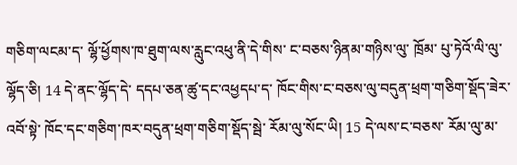གཅིག་ལངམ་ད་ ལྷོ་ཕྱོགས་ཁ་ཐུག་ལས་རླུང་འཕུ་ནི་དེ་གིས་ ང་བཅས་ཉིནམ་གཉིས་ལུ་ ཁྲོམ་ པུ་ཏེའོ་ལི་ལུ་ལྷོད་ཅི། 14 དེ་ནང་ལྷོད་དེ་ དདཔ་ཅན་ཚུ་དང་འཕྱདཔ་ད་ ཁོང་གིས་ང་བཅས་ལུ་བདུན་ཕྲག་གཅིག་སྡོད་ཟེར་འབོ་སྟེ་ ཁོང་དང་གཅིག་ཁར་བདུན་ཕྲག་གཅིག་སྡོད་སྦེ་ རོམ་ལུ་སོང་ཡི། 15 དེ་ལས་ང་བཅས་ རོམ་ལུ་མ་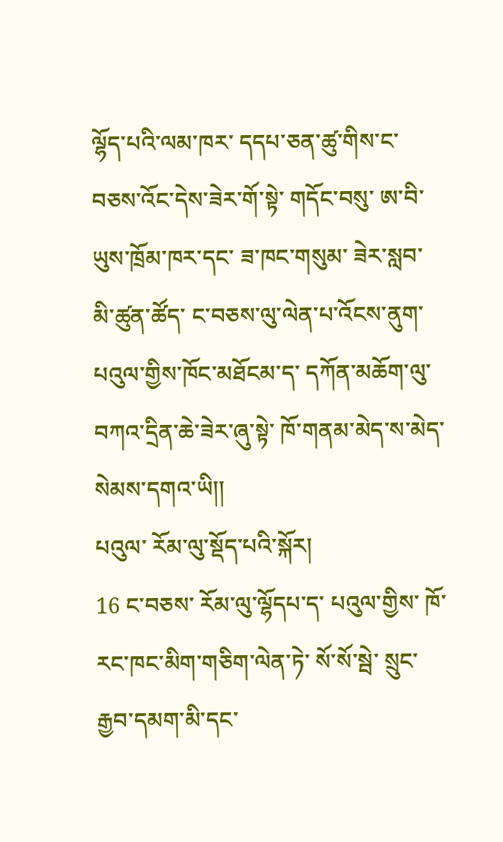ལྷོད་པའི་ལམ་ཁར་ དདཔ་ཅན་ཚུ་གིས་ང་བཅས་འོང་དེས་ཟེར་གོ་སྟེ་ གདོང་བསུ་ ཨ་བི་ཡུས་ཁྲོམ་ཁར་དང་ ཟ་ཁང་གསུམ་ ཟེར་སླབ་མི་ཚུན་ཚོད་ ང་བཅས་ལུ་ལེན་པ་འོངས་ནུག་ པའུལ་གྱིས་ཁོང་མཐོངམ་ད་ དཀོན་མཆོག་ལུ་བཀའ་དྲིན་ཆེ་ཟེར་ཞུ་སྟེ་ ཁོ་གནམ་མེད་ས་མེད་སེམས་དགའ་ཡི།།
པའུལ་ རོམ་ལུ་སྡོད་པའི་སྐོར།
16 ང་བཅས་ རོམ་ལུ་ལྷོདཔ་ད་ པའུལ་གྱིས་ ཁོ་རང་ཁང་མིག་གཅིག་ལེན་ཏེ་ སོ་སོ་སྦེ་ སྲུང་རྒྱབ་དམག་མི་དང་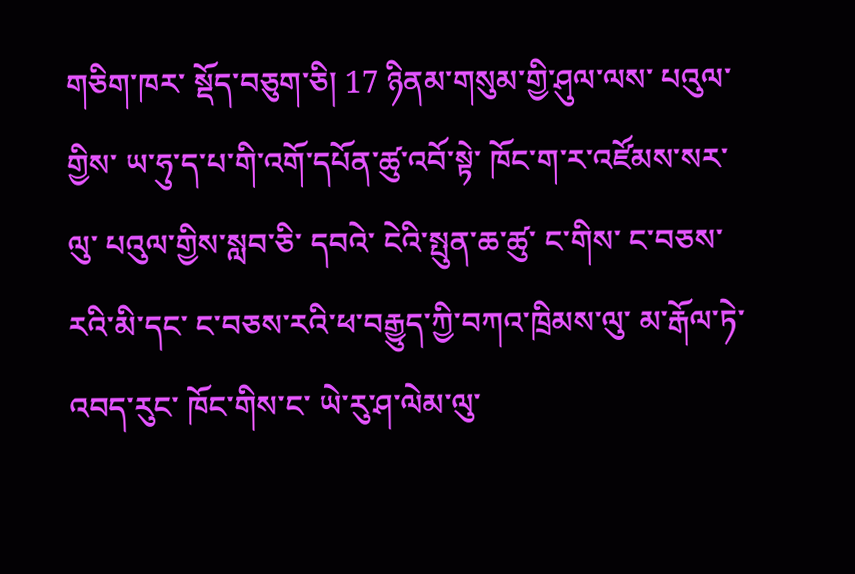གཅིག་ཁར་ སྡོད་བཅུག་ཅི། 17 ཉིནམ་གསུམ་གྱི་ཤུལ་ལས་ པའུལ་གྱིས་ ཡ་ཧུ་ད་པ་གི་འགོ་དཔོན་ཚུ་འབོ་སྟེ་ ཁོང་ག་ར་འཛོམས་སར་ལུ་ པའུལ་གྱིས་སླབ་ཅི་ དབའེ་ ངེའི་སྤུན་ཆ་ཚུ་ ང་གིས་ ང་བཅས་རའི་མི་དང་ ང་བཅས་རའི་ཕ་བརྒྱུད་ཀྱི་བཀའ་ཁྲིམས་ལུ་ མ་རྒོལ་ཏེ་འབད་རུང་ ཁོང་གིས་ང་ ཡེ་རུ་ཤ་ལེམ་ལུ་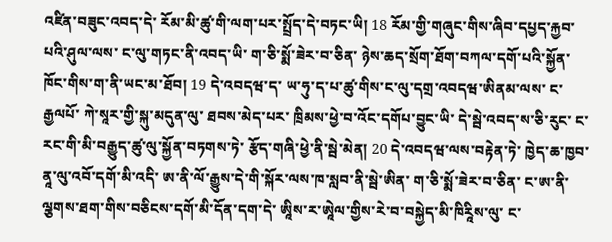འཛིན་བཟུང་འབད་དེ་ རོམ་མི་ཚུ་གི་ལག་པར་སྤྲོད་དེ་བཏང་ཡི། 18 རོམ་གྱི་གཞུང་གིས་ཞིབ་དཔྱད་རྐྱབ་པའི་ཤུལ་ལས་ ང་ལུ་གཏང་ནི་འབད་ཡི་ ག་ཅི་སྨོ་ཟེར་བ་ཅིན་ ཉེས་ཆད་སྲོག་ཐོག་བཀལ་དགོ་པའི་སྐྱོན་ ཁོང་གིས་ག་ནི་ཡང་མ་ཐོབ། 19 དེ་འབདཝ་ད་ ཡ་ཧུ་ད་པ་ཚུ་གིས་ང་ལུ་དགྲ་འབདཝ་ཨིནམ་ལས་ ང་རྒྱལཔོ་ ཀེ་སཱར་གྱི་སྐུ་མདུན་ལུ་ ཐབས་མེད་པར་ ཁྲིམས་ཕྱེ་བ་འོང་དགོཔ་བྱུང་ཡི་ དེ་སྦེ་འབད་ས་ཅི་རུང་ ང་རང་གི་མི་བརྒྱུད་ཚུ་ལུ་སྐྱོན་བཏགས་ཏེ་ རྩོད་གཞི་ཕྱེ་ནི་སྦེ་མེན། 20 དེ་འབདཝ་ལས་བརྟེན་ཏེ་ ཁྱེད་ཆ་ཁྱབ་ནཱ་ལུ་འབོ་དགོ་མི་འདི་ ཨ་ནི་ལོ་རྒྱུས་དེ་གི་སྐོར་ལས་ཁ་སླབ་ནི་སྦེ་ཨིན་ ག་ཅི་སྨོ་ཟེར་བ་ཅིན་ ང་ཨ་ནི་ལྕགས་ཐག་གིས་བཅིངས་དགོ་མི་དོན་དག་དེ་ ཨཱིས་ར་ཨཱེལ་གྱིས་རེ་བ་བསྐྱེད་མི་ཁིརཱིས་ལུ་ ང་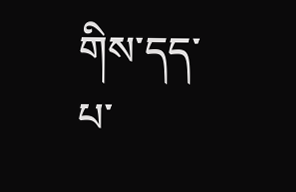གིས་དད་པ་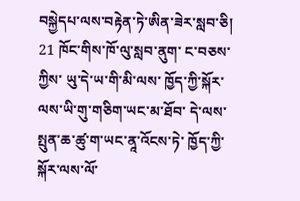བསྐྱེདཔ་ལས་བརྟེན་ཏེ་ཨིན་ཟེར་སླབ་ཅི། 21 ཁོང་གིས་ཁོ་ལུ་སླབ་ནུག་ ང་བཅས་ཀྱིས་ ཡུ་དེ་ཡ་གི་མི་ལས་ ཁྱོད་ཀྱི་སྐོར་ལས་ཡི་གུ་གཅིག་ཡང་མ་ཐོབ་ དེ་ལས་སྤུན་ཆ་ཚུ་ག་ཡང་ནཱ་འོངས་ཏེ་ ཁྱོད་ཀྱི་སྐོར་ལས་ལོ་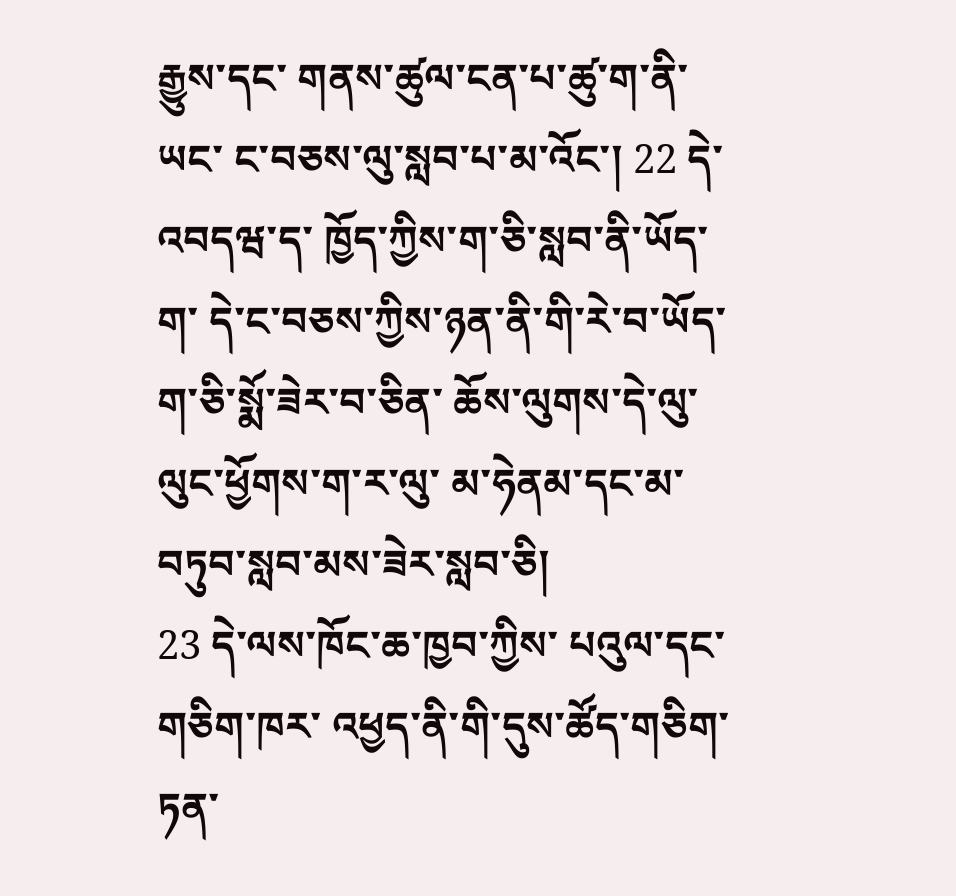རྒྱུས་དང་ གནས་ཚུལ་ངན་པ་ཚུ་ག་ནི་ཡང་ ང་བཅས་ལུ་སླབ་པ་མ་འོང་། 22 དེ་འབདཝ་ད་ ཁྱོད་ཀྱིས་ག་ཅི་སླབ་ནི་ཡོད་ག་ དེ་ང་བཅས་ཀྱིས་ཉན་ནི་གི་རེ་བ་ཡོད་ ག་ཅི་སྨོ་ཟེར་བ་ཅིན་ ཆོས་ལུགས་དེ་ལུ་ལུང་ཕྱོགས་ག་ར་ལུ་ མ་ཧེནམ་དང་མ་བཏུབ་སླབ་མས་ཟེར་སླབ་ཅི།
23 དེ་ལས་ཁོང་ཆ་ཁྱབ་ཀྱིས་ པའུལ་དང་གཅིག་ཁར་ འཕྱད་ནི་གི་དུས་ཚོད་གཅིག་ཏན་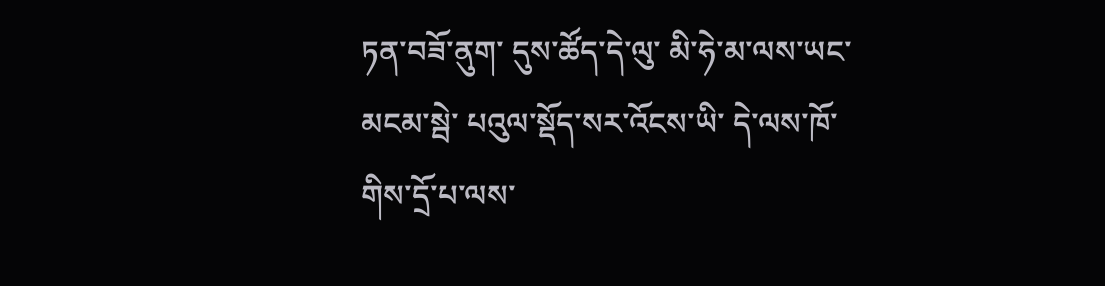ཏན་བཟོ་ནུག་ དུས་ཚོད་དེ་ལུ་ མི་ཧེ་མ་ལས་ཡང་མངམ་སྦེ་ པའུལ་སྡོད་སར་འོངས་ཡི་ དེ་ལས་ཁོ་གིས་དྲོ་པ་ལས་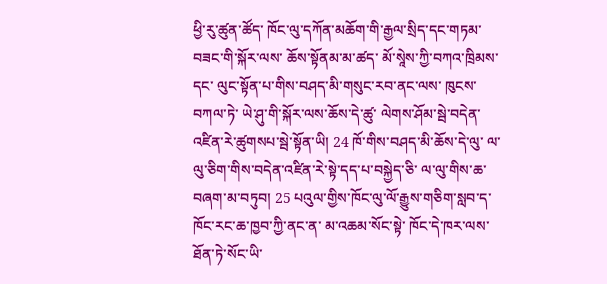ཕྱི་རུ་ཚུན་ཚོད་ ཁོང་ལུ་དཀོན་མཆོག་གི་རྒྱལ་སྲིད་དང་གཏམ་བཟང་གི་སྐོར་ལས་ ཆོས་སྟོནམ་མ་ཚད་ མོ་སཱེས་ཀྱི་བཀའ་ཁྲིམས་དང་ ལུང་སྟོན་པ་གིས་བཤད་མི་གསུང་རབ་ནང་ལས་ ཁུངས་བཀལ་ཏེ་ ཡེ་ཤུ་གི་སྐོར་ལས་ཆོས་དེ་ཚུ་ ལེགས་ཤོམ་སྦེ་བདེན་འཛིན་རེ་ཚུགསཔ་སྦེ་སྟོན་ཡི། 24 ཁོ་གིས་བཤད་མི་ཆོས་དེ་ལུ་ ལ་ལུ་ཅིག་གིས་བདེན་འཛིན་རེ་སྟེ་དད་པ་བསྐྱེད་ཅི་ ལ་ལུ་གིས་ཆ་བཞག་མ་བཏུབ། 25 པའུལ་གྱིས་ཁོང་ལུ་ལོ་རྒྱུས་གཅིག་སླབ་ད་ ཁོང་རང་ཆ་ཁྱབ་ཀྱི་ནང་ན་ མ་འཆམ་སོང་སྟེ་ ཁོང་དེ་ཁར་ལས་ཐོན་ཏེ་སོང་ཡི་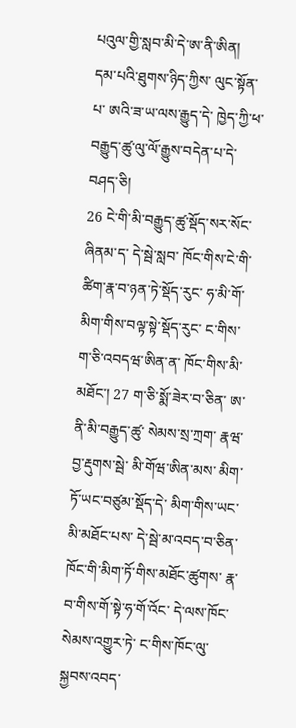པའུལ་གྱི་སླབ་མི་དེ་ཨ་ནི་ཨིན།
དམ་པའི་ཐུགས་ཉིད་ཀྱིས་ ལུང་སྟོན་པ་ ཨའི་ཟ་ཡ་ལས་རྒྱུད་དེ་ ཁྱེད་ཀྱི་ཕ་བརྒྱུད་ཚུ་ལུ་ལོ་རྒྱུས་བདེན་པ་དེ་བཤད་ཅི།
26 ངེ་གི་མི་བརྒྱུད་ཚུ་སྡོད་སར་སོང་ཞིནམ་ད་ དེ་སྦེ་སླབ་ ཁོང་གིས་ངེ་གི་ཚིག་རྣ་བ་ཉན་ཏེ་སྡོད་རུང་ ཧ་མི་གོ་ མིག་གིས་བལྟ་སྟེ་སྡོད་རུང་ ང་གིས་ག་ཅི་འབདཝ་ཨིན་ན་ ཁོང་གིས་མི་མཐོང་། 27 ག་ཅི་སྨོ་ཟེར་བ་ཅིན་ ཨ་ནི་མི་བརྒྱུད་ཚུ་ སེམས་སྲ་ཀྲག་ རྣཝ་བྱ་རྡུགས་སྦེ་ མི་གོཝ་ཨིན་མས་ མིག་ཏོ་ཡང་བཙུམ་སྡོད་དེ་ མིག་གིས་ཡང་མི་མཐོང་པས་ དེ་སྦེ་མ་འབད་བ་ཅིན་ ཁོང་གི་མིག་ཏོ་གིས་མཐོང་ཚུགས་ རྣ་བ་གིས་གོ་སྟེ་ཧ་གོ་འོང་ དེ་ལས་ཁོང་སེམས་འགྱུར་ཏེ་ ང་གིས་ཁོང་ལུ་ སྐྱབས་འབད་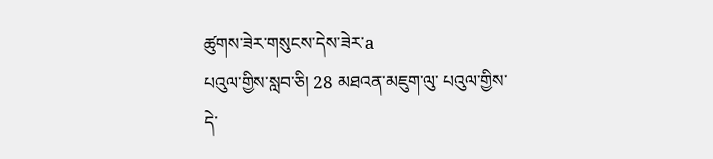ཚུགས་ཟེར་གསུངས་དེས་ཟེར་a
པའུལ་གྱིས་སླབ་ཅི། 28 མཐའན་མཇུག་ལུ་ པའུལ་གྱིས་ དེ་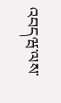འབདཝ་ལས་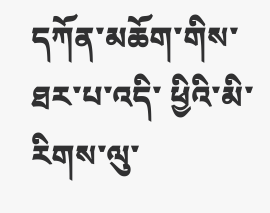དཀོན་མཆོག་གིས་ཐར་པ་འདི་ ཕྱིའི་མི་རིགས་ལུ་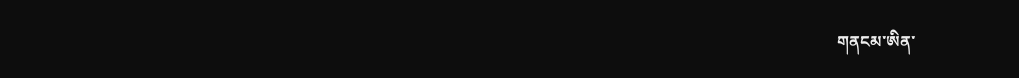གནངམ་ཨིན་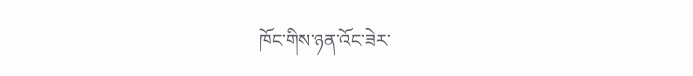ཁོང་གིས་ཉན་འོང་ཟེར་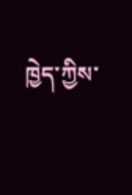ཁྱེད་ཀྱིས་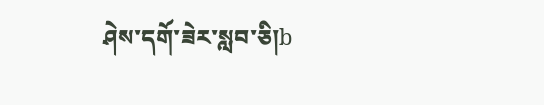ཤེས་དགོ་ཟེར་སླབ་ཅི།b